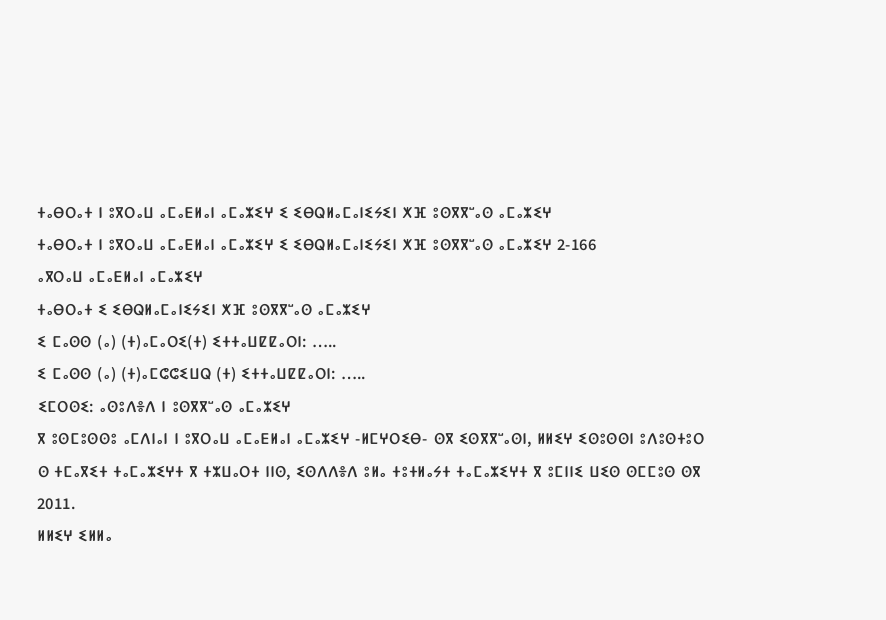ⵜⴰⴱⵔⴰⵜ ⵏ ⵓⴳⵔⴰⵡ ⴰⵎⴰⴹⵍⴰⵏ ⴰⵎⴰⵣⵉⵖ ⵉ ⵉⴱⵕⵍⴰⵎⴰⵏⵉⵢⵉⵏ ⵅⴼ ⵓⵙⴳⴳⵯⴰⵙ ⴰⵎⴰⵣⵉⵖ
ⵜⴰⴱⵔⴰⵜ ⵏ ⵓⴳⵔⴰⵡ ⴰⵎⴰⴹⵍⴰⵏ ⴰⵎⴰⵣⵉⵖ ⵉ ⵉⴱⵕⵍⴰⵎⴰⵏⵉⵢⵉⵏ ⵅⴼ ⵓⵙⴳⴳⵯⴰⵙ ⴰⵎⴰⵣⵉⵖ 2-166
ⴰⴳⵔⴰⵡ ⴰⵎⴰⴹⵍⴰⵏ ⴰⵎⴰⵣⵉⵖ
ⵜⴰⴱⵔⴰⵜ ⵉ ⵉⴱⵕⵍⴰⵎⴰⵏⵉⵢⵉⵏ ⵅⴼ ⵓⵙⴳⴳⵯⴰⵙ ⴰⵎⴰⵣⵉⵖ
ⵉ ⵎⴰⵙⵙ (ⴰ) (ⵜ)ⴰⵎⴰⵔⵉ(ⵜ) ⵉⵜⵜⴰⵡⵇⵇⴰⵔⵏ: …..
ⵉ ⵎⴰⵙⵙ (ⴰ) (ⵜ)ⴰⵎⵛⵛⵉⵡⵕ (ⵜ) ⵉⵜⵜⴰⵡⵇⵇⴰⵔⵏ: …..
ⵉⵎⵔⵙⵉ: ⴰⵙⵓⴷⴻⴷ ⵏ ⵓⵙⴳⴳⵯⴰⵙ ⴰⵎⴰⵣⵉⵖ
ⴳ ⵓⵙⵎⵓⵙⵙⵓ ⴰⵎⴷⵏⴰⵏ ⵏ ⵓⴳⵔⴰⵡ ⴰⵎⴰⴹⵍⴰⵏ ⴰⵎⴰⵣⵉⵖ -ⵍⵎⵖⵔⵉⴱ- ⵙⴳ ⵉⵙⴳⴳⵯⴰⵙⵏ, ⵍⵍⵉⵖ ⵉⵙⵓⵙⵙⵏ ⵓⴷⵓⵙⵜⵓⵔ ⵙ ⵜⵎⴰⴳⵉⵜ ⵜⴰⵎⴰⵣⵉⵖⵜ ⴳ ⵜⵣⵡⴰⵔⵜ ⵏⵏⵙ, ⵉⵙⴷⴷⴻⴷ ⵓⵍⴰ ⵜⵓⵜⵍⴰⵢⵜ ⵜⴰⵎⴰⵣⵉⵖⵜ ⴳ ⵓⵎⵏⵏⵉ ⵡⵉⵙ ⵙⵎⵎⵓⵙ ⵙⴳ 2011.
ⵍⵍⵉⵖ ⵉⵍⵍⴰ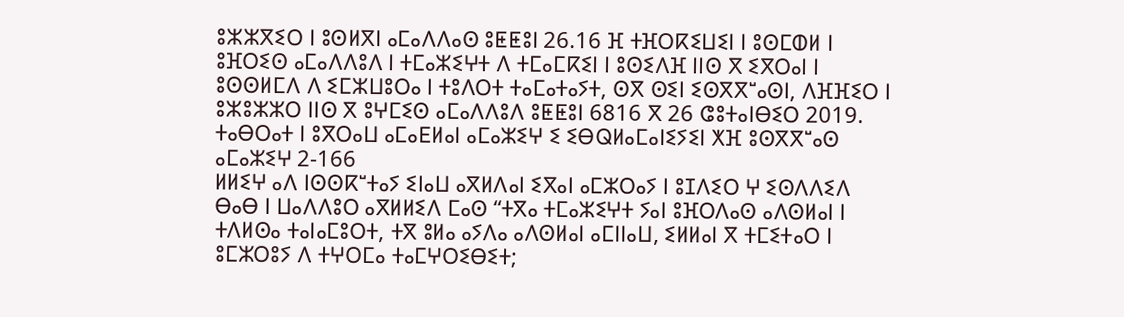ⵓⵣⵣⴳⵉⵔ ⵏ ⵓⵙⵍⴳⵏ ⴰⵎⴰⴷⴷⴰⵙ ⵓⵟⵟⵓⵏ 26.16 ⴼ ⵜⴼⵔⴽⵉⵡⵉⵏ ⵏ ⵓⵙⵎⵀⵍ ⵏ ⵓⴼⵔⵉⵙ ⴰⵎⴰⴷⴷⵓⴷ ⵏ ⵜⵎⴰⵣⵉⵖⵜ ⴷ ⵜⵎⴰⵎⴽⵉⵏ ⵏ ⵓⵙⵉⴷⴼ ⵏⵏⵙ ⴳ ⵉⴳⵔⴰⵏ ⵏ ⵓⵙⵙⵍⵎⴷ ⴷ ⵉⵎⵣⵡⵓⵔⴰ ⵏ ⵜⵓⴷⵔⵜ ⵜⴰⵎⴰⵜⴰⵢⵜ, ⵙⴳ ⵙⵉⵏ ⵉⵙⴳⴳⵯⴰⵙⵏ, ⴷⴼⴼⵉⵔ ⵏ ⵓⵣⵓⵣⵣⵔ ⵏⵏⵙ ⴳ ⵓⵖⵎⵉⵙ ⴰⵎⴰⴷⴷⵓⴷ ⵓⵟⵟⵓⵏ 6816 ⴳ 26 ⵛⵓⵜⴰⵏⴱⵉⵔ 2019.
ⵜⴰⴱⵔⴰⵜ ⵏ ⵓⴳⵔⴰⵡ ⴰⵎⴰⴹⵍⴰⵏ ⴰⵎⴰⵣⵉⵖ ⵉ ⵉⴱⵕⵍⴰⵎⴰⵏⵉⵢⵉⵏ ⵅⴼ ⵓⵙⴳⴳⵯⴰⵙ ⴰⵎⴰⵣⵉⵖ 2-166
ⵍⵍⵉⵖ ⴰⴷ ⵏⵙⵙⴽⵯⵜⴰⵢ ⵉⵏⴰⵡ ⴰⴳⵍⴷⴰⵏ ⵉⴳⴰⵏ ⴰⵎⵣⵔⴰⵢ ⵏ ⵓⵊⴷⵉⵔ ⵖ ⵉⵙⴷⴷⵉⴷ ⴱⴰⴱ ⵏ ⵡⴰⴷⴷⵓⵔ ⴰⴳⵍⵍⵉⴷ ⵎⴰⵙ “ⵜⴳⴰ ⵜⵎⴰⵣⵉⵖⵜ ⵢⴰⵏ ⵓⴼⵔⴷⴰⵙ ⴰⴷⵙⵍⴰⵏ ⵏ ⵜⴷⵍⵙⴰ ⵜⴰⵏⴰⵎⵓⵔⵜ, ⵜⴳ ⵓⵍⴰ ⴰⵢⴷⴰ ⴰⴷⵙⵍⴰⵏ ⴰⵎⵏⵏⴰⵡ, ⵉⵍⵍⴰⵏ ⴳ ⵜⵎⵉⵜⴰⵔ ⵏ ⵓⵎⵣⵔⵓⵢ ⴷ ⵜⵖⵔⵎⴰ ⵜⴰⵎⵖⵔⵉⴱⵉⵜ;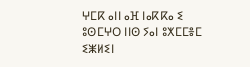ⵖⵎⴽ ⴰⵏⵏ ⴰⴼ ⵏⴰⴽⴽⴰ ⵉ ⵓⵙⵎⵖⵔ ⵏⵏⵙ ⵢⴰⵏ ⵓⵅⵎⵎⴻⵎ ⵉⵥⵍⵉⵏ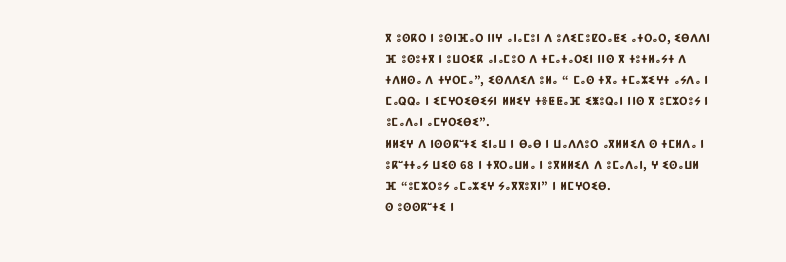ⴳ ⵓⵙⴽⵔ ⵏ ⵓⵙⵏⴼⴰⵔ ⵏⵏⵖ ⴰⵏⴰⵎⵓⵏ ⴷ ⵓⴷⵉⵎⵓⵇⵔⴰⵟⵉ ⴰⵜⵔⴰⵔ, ⵉⴱⴷⴷⵏ ⴼ ⵓⵙⵓⵜⴳ ⵏ ⵓⵡⵔⵉⴽ ⴰⵏⴰⵎⵓⵔ ⴷ ⵜⵎⴰⵜⴰⵔⵉⵏ ⵏⵏⵙ ⴳ ⵜⵓⵜⵍⴰⵢⵜ ⴷ ⵜⴷⵍⵙⴰ ⴷ ⵜⵖⵔⵎⴰ”, ⵉⵙⴷⴷⵉⴷ ⵓⵍⴰ “ ⵎⴰⵙ ⵜⴳⴰ ⵜⵎⴰⵣⵉⵖⵜ ⴰⵢⴷⴰ ⵏ ⵎⴰⵕⵕⴰ ⵏ ⵉⵎⵖⵔⵉⴱⵉⵢⵏ ⵍⵍⵉⵖ ⵜⴻⵟⵟⴰⴼ ⵉⵥⵓⵕⴰⵏ ⵏⵏⵙ ⴳ ⵓⵎⵣⵔⵓⵢ ⵏ ⵓⵎⴰⴷⴰⵏ ⴰⵎⵖⵔⵉⴱⵉ”.
ⵍⵍⵉⵖ ⴷ ⵏⵙⵙⴽⵯⵜⵉ ⵉⵏⴰⵡ ⵏ ⴱⴰⴱ ⵏ ⵡⴰⴷⴷⵓⵔ ⴰⴳⵍⵍⵉⴷ ⵙ ⵜⵎⵍⴷⴰ ⵏ ⵓⴽⵯⵜⵜⴰⵢ ⵡⵉⵙ 68 ⵏ ⵜⴳⵔⴰⵡⵍⴰ ⵏ ⵓⴳⵍⵍⵉⴷ ⴷ ⵓⵎⴰⴷⴰⵏ, ⵖ ⵉⵙⴰⵡⵍ ⴼ “ⵓⵎⵣⵔⵓⵢ ⴰⵎⴰⵣⵉⵖ ⵢⴰⴳⴳⵓⴳⵏ” ⵏ ⵍⵎⵖⵔⵉⴱ.
ⵙ ⵓⵙⵙⴽⵯⵜⵉ ⵏ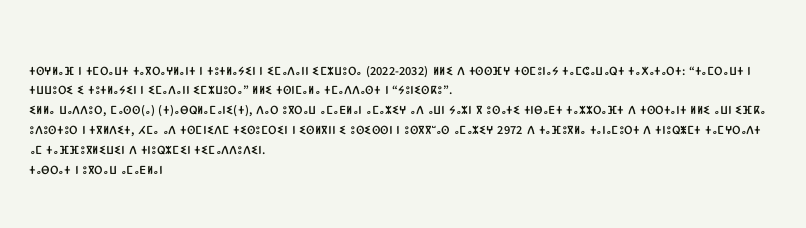ⵜⵙⵖⵍⴰⴼ ⵏ ⵜⵎⵔⴰⵡⵜ ⵜⴰⴳⵔⴰⵖⵍⴰⵏⵜ ⵏ ⵜⵓⵜⵍⴰⵢⵉⵏ ⵏ ⵉⵎⴰⴷⴰⵏⵏ ⵉⵎⵣⵡⵓⵔⴰ (2022-2032) ⵍⵍⵉ ⴷ ⵜⵙⵙⴼⵖ ⵜⵙⵎⵓⵏⴰⵢ ⵜⴰⵎⵛⴰⵡⴰⵕⵜ ⵜⴰⵅⴰⵜⴰⵔⵜ: “ⵜⴰⵎⵔⴰⵡⵜ ⵏ ⵜⵡⵡⵓⵔⵉ ⵉ ⵜⵓⵜⵍⴰⵢⵉⵏ ⵏ ⵉⵎⴰⴷⴰⵏⵏ ⵉⵎⵣⵡⵓⵔⴰ” ⵍⵍⵉ ⵜⵙⵏⵎⴰⵍⴰ ⵜⵎⴰⴷⴷⴰⵙⵜ ⵏ “ⵢⵓⵏⵉⵙⴽⵓ”.
ⵉⵍⵍⴰ ⵡⴰⴷⴷⵓⵔ, ⵎⴰⵙⵙ(ⴰ) (ⵜ)ⴰⴱⵕⵍⴰⵎⴰⵏⵉ(ⵜ), ⴷⴰⵔ ⵓⴳⵔⴰⵡ ⴰⵎⴰⴹⵍⴰⵏ ⴰⵎⴰⵣⵉⵖ ⴰⴷ ⴰⵡⵏ ⵢⴰⵣⵏ ⴳ ⵓⵙⴰⵜⵉ ⵜⵏⴱⴰⴹⵜ ⵜⴰⵣⵣⵔⴰⴼⵜ ⴷ ⵜⵙⵔⵜⴰⵏⵜ ⵍⵍⵉ ⴰⵡⵏ ⵉⴼⴽⴰ ⵓⴷⵓⵙⵜⵓⵔ ⵏ ⵜⴳⵍⴷⵉⵜ, ⵃⵎⴰ ⴰⴷ ⵜⵙⵎⵏⵉⴷⵎ ⵜⵉⵙⵓⵎⵔⵉⵏ ⵏ ⵉⵙⵍⴳⵏⵏ ⵉ ⵓⵙⵉⵙⵙⵏ ⵏ ⵓⵙⴳⴳⵯⴰⵙ ⴰⵎⴰⵣⵉⵖ 2972 ⴷ ⵜⴰⴼⵓⴳⵍⴰ ⵜⴰⵏⴰⵎⵓⵔⵜ ⴷ ⵜⵏⵓⵕⵥⵎⵜ ⵜⴰⵎⵖⵔⴰⴷⵜ ⴰⵎ ⵜⴰⴼⴼⵓⴳⵍⵉⵡⵉⵏ ⴷ ⵜⵏⵓⵕⵣⵎⵉⵏ ⵜⵉⵎⴰⴷⴷⵓⴷⵉⵏ.
ⵜⴰⴱⵔⴰⵜ ⵏ ⵓⴳⵔⴰⵡ ⴰⵎⴰⴹⵍⴰⵏ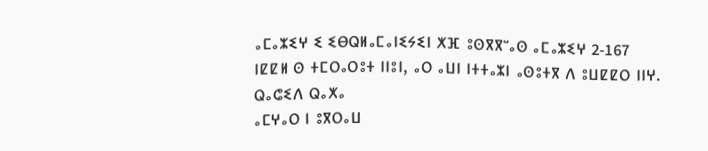ⴰⵎⴰⵣⵉⵖ ⵉ ⵉⴱⵕⵍⴰⵎⴰⵏⵉⵢⵉⵏ ⵅⴼ ⵓⵙⴳⴳⵯⴰⵙ ⴰⵎⴰⵣⵉⵖ 2-167
ⵏⵇⵇⵍ ⵙ ⵜⵎⵔⴰⵔⵓⵜ ⵏⵏⵓⵏ, ⴰⵔ ⴰⵡⵏ ⵏⵜⵜⴰⵣⵏ ⴰⵙⵓⵜⴳ ⴷ ⵓⵡⵇⵇⵔ ⵏⵏⵖ.
ⵕⴰⵛⵉⴷ ⵕⴰⵅⴰ
ⴰⵎⵖⴰⵔ ⵏ ⵓⴳⵔⴰⵡ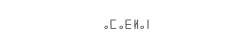ⴰⵎⴰⴹⵍⴰⵏ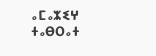ⴰⵎⴰⵣⵉⵖ
ⵜⴰⴱⵔⴰⵜ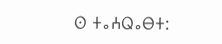ⵙ ⵜⴰⵄⵕⴰⴱⵜ: